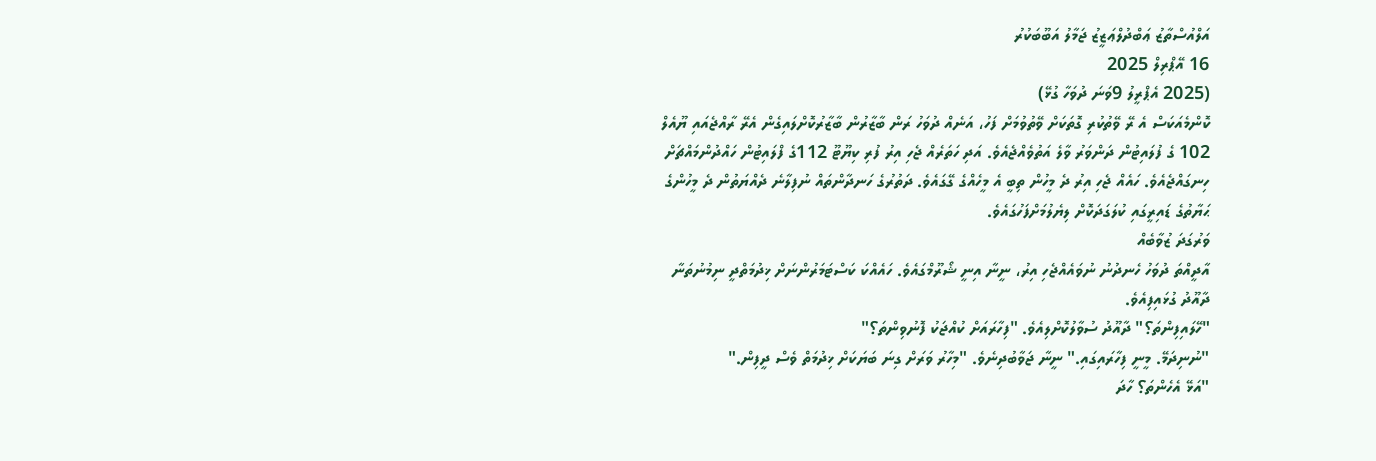އަލްއުސްތާޒު ޢަބްދުލްޢަޒީޒު ޖަމާލު އަބޫބަކުރު
16 އޭޕްރިލް 2025
(2025 އެޕްރީލު 9ވަނަ ދުވަހާ ގުޅޭ)
ކޮންމެއަކަސް އެ ރޭ ވޭތުކުރި ގޮތަކަށް ވޭތުވުމަށް ފަހު، އަނެއް ދުވަހު ރަން ބާޒާރުން ބާޒާރުކޮށްލައިގެން އެރޭ ރާއްޖެއައި ޔޫއެލް 102 ގެ ފުލައިޓުން ދަންވަރު ވާލެ އަތުވެއްޖެއެވެ. އަދި ހަތަރެއް ޖެހި އިރު ފުރި ކިޔޫޓޫ 112ގެ ފްލައިޓުން ހައްދުންމައްޗަށް ހިނގައްޖެއެވެ. ހައެއް ޖެހި އިރު ދެ މީހުން ތިބީ އެ މީހެއްގެ ގޭގައެވެ. ދަތުރުގެ ހަނދާންތައް ނުފިލާނެ ދެއްޔަތުން ދެ މީހުންގެ ޙަޔާތުގެ ޑައިރީގައި ކުލަގަދަކޮށް ލިޔެލުމަށްފަހުގައެވެ.
ވަރުގަދަ ޒުވާބެއް
އާދީއްތަ ދުވަހު ހެނދުނު ނުވައެއްޖެހި އިރު، ނީނާ އިނީ ޝޯރޫމްގައެވެ. ހައެއްކަ ކަސްޓަމަރުންނަށް ޚިދުމަތްދީ ނިމުނުތަނާ ދާއޫދު ގުޅައިފިއެވެ.
"ހޭލައިފިންތަ؟" ދާއޫދު ސުވާލުކޮށްލިއެވެ. "ފިހާރައަށް ކުއްޖަކު ފޮނުވިންތަ؟"
"ނުނިދަމޭ. މީނީ ފިހާރައިގައި." ނީނާ ޖަވާބުދިނެވެ. "މިހާރު ވަރަށް ގިނަ ބަޔަކަށް ޚިދުމަތް ވެސް ދީފިން."
"އަޅޭ އެހެންތަ؟ ހާދަ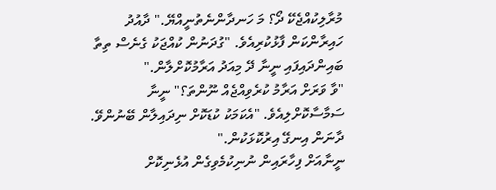މުރާލިކުއްޖެކޭ ދޯ؟ މަ ހަނދާންނެތުނީއްޔޭ." ދާއުދު ހައިރާންކަން ފާޅުކުރިއެވެ. "ގުދަނުން ކުއްޖަކު ގެނެސް ތިތާ ބައިންދައިފައި ނީނާ ދޭ މިއަދު އަރާމުކޮށްލާން."
"ވާ ވަރަށް އަރާމު ކުރެވިއްޖެއް ނޫންތަ؟" ނީނާ ސަމާސާކޮށްލިއެވެ. "އެކަމަކު ކުޑަކޮށް ނިދައިލާން ބޭނުންވޭ. ދާނަން އިނގޭ އިރުކޮޅަކުން."
ނީނާއަށް ފިހާރައިން ނުނިކުމެވިގެން އުޅެނިކޮށް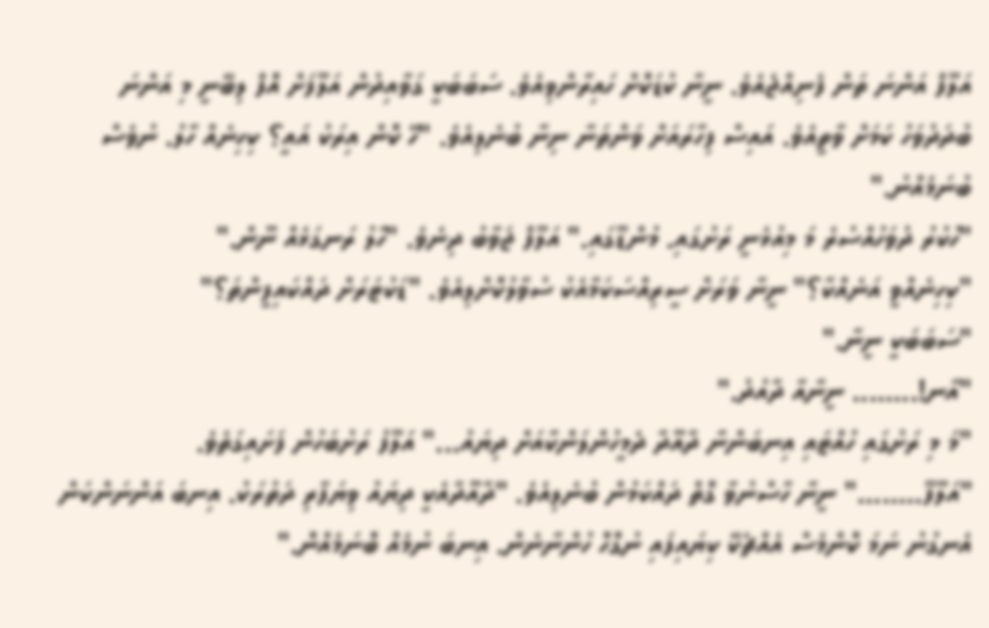އަލޫފް އަންނަ ތަން ފެނިއްޖެއެވެ. ނީނާ ކުޑަކޮށް ހައިރާންވިއެވެ. ސަބަބަކީ ގަވާއިދުން އަލޫފަށް އޮފް ލިބޭނީ މި އަންނަ ބުދަދުވަހު ކަމަށް ވާތީއެވެ. އައިސް ފިހާރައަށް ވަންތަނާ ނިނާ ބުނެލިއެވެ. "ހޭ ކޮން އިރަކު އައީ؟ ކިހިނެއް ހާލު. ނުވެސް ބުނަމެއްނު."
"ހުކުރު ދުވަހުއްސުރެ މަ މިއުޅެނީ ރަށުގައި. މުންޑޫގައި." އަލޫފް ޖަވާބު ދިނެވެ. "ހާލު ރަނގަޅެއް ނޫން."
"ކިހިނެއްވީ އަނެއްކާ؟" ނީނާ ވަރަށް ސީރިއްސަކަމާއެކު ސުވާލުކޮށްލިއެވެ. "ޑަކުޓަރަށް ދައްކައިފީންތަ؟"
"ސަބަބަކީ ނީނާ."
"އާނ!........ ނީނާއާ ދާއުދު."
"މަ މި ރަށުގައި ހުއްޓައި އިނބަންނާ ދާއޫދާ ދެމީހުންލަންކާއަށް ދިޔައު..." އަލޫފު ރަށުބަހުން ފަށައިގަތެވެ.
"އަލޫފޫ........" ނީނާ ހާސްނުވާ ގޮތް ދައްކަމުން ބުނެލިއެވެ. "ދާއޫދާއެކީ ދިޔައު ވިޔަފާރި ދަތުރަކު. އިނބަ އަންނަންކަން އެނގުނު ނަމަ ކޮންމެސް އެއްޗެކޭ ކިޔައިފައި ނުގޮހޮ ހުންނާނެން. އިނބަ ނުމެއް ބޮނަމެއްނޮ."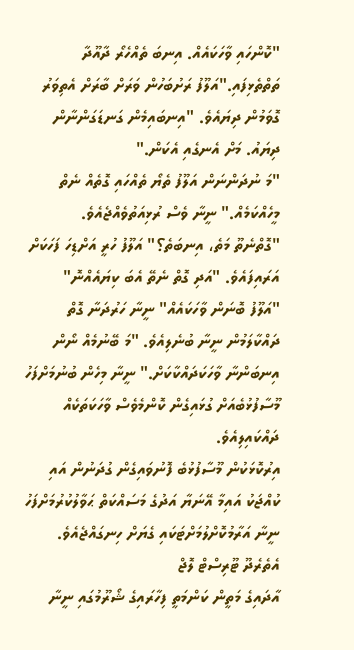"ކޮންހައި ވާހަކައެއް. އިނބަ ތެއްހެރޯ ދާއޫދާ ތަތްތެޅިފައި."އަލޫފު ރަށުބަހުން ވަރަށް ބާރަށް އެތިވަރު ގޮވަމުން ދިޔައެވެ. "އިނބައިމެން ގަނޑަގަންނާން ދިޔައު. މަށް އެނގެއި އެކަން."
"މަ ނުދަންނަން އަލޫފު ތެޔޯ ތެއްހައި ގޮތެއް ނެތް މީހެއްކަމެއް." ނީނާ ވެސް ރުޅިއަތުވެއްޖެއެވެ.
"ގޮތްނެތޫ މަތެ، އިނބަތެ؟" އަލޫފު ހުރީ އަށްޑިހަ ފަހަކަށް އަރައިފައެވެ. "އަދި ގޮތް ނެތޭ އެބަ ކިޔައެއްނޮ"
"އަލޫފު ބޮނަން ވާހަކައެއް" ނީނާ ހަރުދަނާ ގޮތް ދައްކާލަމުން ނީނާ ބުނެލިއެވެ. "މަ ބޭނުމެއް ނޯން އިނބަންނާ ވާހަކަދައްކާކަށް." ނީނާ މިހެން ބުނުމަށްފަހު މޫސާފުޅުބެއަށް ގުޅައިގެން ކޮންމެވެސް ވާހަކަތަކެއް ދައްކައިލިއެވެ.
އިރުކޮޅަކުން މޫސާފުޅުބެ ފޮނުވައިގެން ގުދަނުން އައި ކުއްޖަކު އައިމާ އޭނަޔާ އަދުގެ މަސައްކަތް ޙަވާލުކުރުމަށްފަހު ނީނާ އަރާމުކޮށްލުމަށްޓަކައި ގެޔަށް ހިނގައްޖެއެވެ.
އެތެރެދޫ ޓޫރިސްޓް ލޮޖް
އާދައިގެ މަތީން ކަންމަތީ ފިހާރައިގެ ޝޯރޫމުގައި ނީނާ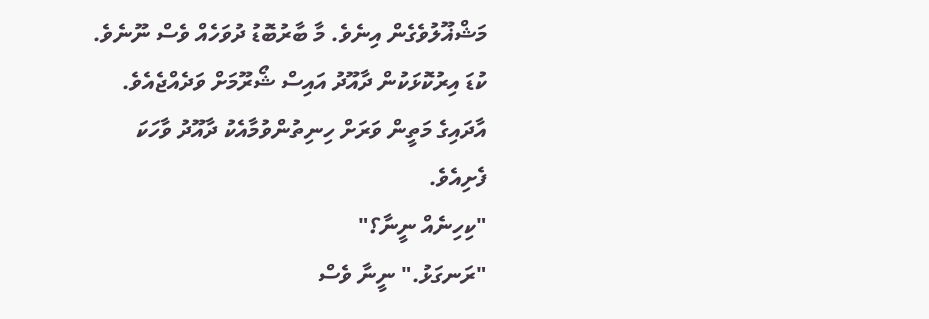މަޝްޣޫލުވެގެން އިނެވެ. މާ ބާރުބޮޑު ދުވަހެއް ވެސް ނޫނެވެ. ކުޑަ އިރުކޮޅަކުން ދާއޫދު އައިސް ޝޯރޫމަށް ވަދެއްޖެއެވެ. އާދައިގެ މަތީން ވަރަށް ހިނިތުންވުމާއެކު ދާއޫދު ވާހަކަ ފެށިއެވެ.
"ކިހިނެއް ނީނާ؟"
"ރަނގަޅު." ނީނާ ވެސް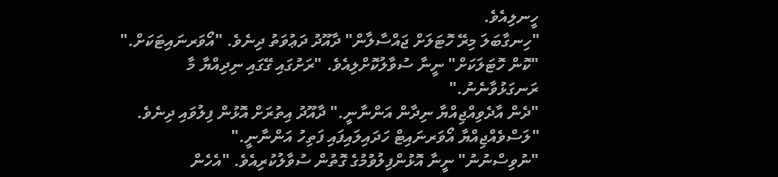ހީނލިއެވެ.
"ހިނގާބަލަ މިރޭ ހޮޓަލަށް ޖައްސާލާން" ދާއޫދު ދަޢުވަތު ދިނެވެ. "އޯވަރނައިޓަކަށް."
"ކޮން ހޮޓަލަކަށް" ނީނާ ސުވާލުކޮށްލިއެވެ. "ރަށުގައި ގޭގައި ނިދިއްޔާ މާ ރަނގަޅުވާނެނު."
"ދެން އާދެވިއްޖިއްޔާ ނިދާން އަންނާނީ." ދާއޫދު އިތުރަށް އޮޅުން ފިލުވައި ދިނެވެ. "ލަސްވެއްޖިއްޔާ އޯވަރނައިޓް ހަދައިލައިފައި ފަތިހު އަންނާނީ."
"ނުވިސްނުނު" ނީނާ އޮޅުންފިލުވުމުގެ ގޮތުން ސުވާލުކުރިއެވެ. "އެހެން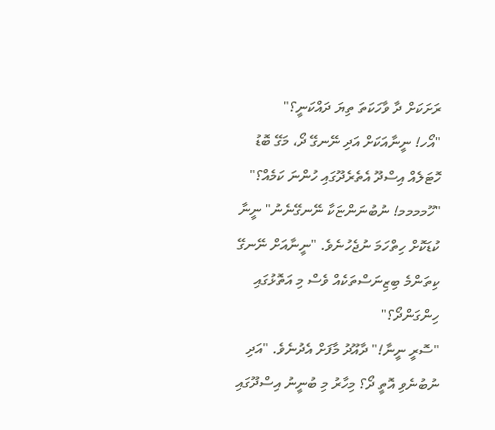ރަށަކަށް ދާ ވާހަކަތަ ތިޔަ ދައްކަނީ؟"
"އޯހ! ނީނާއަކަށް އަދި ނޭނގޭ ދޯ، މަގޭ ބޮޑު ހޮޓަލެއް އިސްދޫ އެތެރެދޫގައި ހުންނަ ކަމެއް؟"
"ހޫމމމމ! ނުބުނަންޏަކާ ނޭނގޭނެނު" ނީނާ ކުޑަކޮށް ހިތްހަމަ ނުޖެހުނެވެ. "ނީނާއަށް ނޭނގޭ ކިތަންމެ ބިޒިނަސްތަކެއް ވެސް މި އަތޮޅުގައި ހިންގަންދޯ؟"
"ސޮރީ ނީނާ!" ދާއޫދު މާފަށް އެދުނެވެ. "އަދި ނުބުނެވި އޮތީ ދޯ؟ މިހާރު މި ބުނީނު އިސްދޫގައި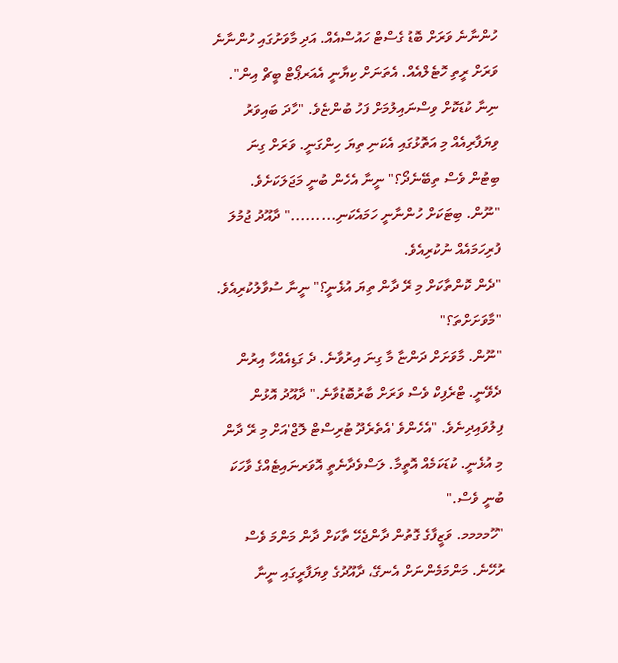ހުންނާނެ ވަރަށް ބޮޑު ގެސްޓް ހައުސްއެއް. އަދި މާވަށުގައި ހުންނާނެ ވަރަށް ރީތި ހޮޓެލްއެއް. އެތަނަށް ކިޔާނީ އެއަރޕޯޓް ބީޗް އިން".
ނިނާ ކުޑަކޮށް ވިސްނައިލުމަށް ފަހު ބުންޏެވެ. "ހާދަ ބައިވަރު ވިޔަފާރިއެއް މި އަތޮޅުގައި އެކަނި ތިޔަ ހިންގަނީ. ވަރަށް ގިނަ ބިޓުން ވެސް ތިބޭނެދޯ؟" ނީނާ އެހެން ބުނީ މަޖަލަކަށެވެ.
"ނޫން. ބިޓަކަށް ހުންނާނީ ހަމައެކަނި........." ދާއޫދު ޖުމުލަ ފުރިހަމައެއް ނުކުރިއެވެ.
"ދެން ކޮންތާކަށް މި ރޭ ދާން ތިޔަ އުޅެނީ؟" ނީނާ ސުވާލުކުރިއެވެ. "މާވަށަށްތަ؟"
"ނޫން. މާވަށަށް ދަންޏާ މާ ގިނަ އިރުވާނެ. ދެ ގަޑިއެއްހާ އިރުން ދެވޭނީ. ޓްރެފިކް ވެސް ވަރަށް ބާރުބޮޑުވާނެ." ދާއޫދު އޮޅުން ފިލުވައިދިނެވެ. "އެހެންވެ 'އެތެރެދޫ ޓުރިސްޓް ލޮޖް'އަށް މި ރޭ ދާން މި އުޅެނީ. ކުޑަކަމެއް އޮތީމާ. ލަސްވެދާނެތީ އޮވަރނައިޓެއްގެ ވާހަކަ ބުނީ ވެސް."
"ހޫމމމމ. ވަޒީފާގެ ގޮތުން ދާންޖެހޭ ތާކަށް ދާން މަންމަ ވެސް ރުހޭނެ. މަންމަމެންނަށް އެނގޭ، ދާއޫދުގެ ވިޔަފާރީގައި ނީނާ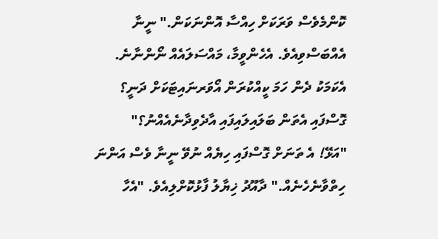ކޮންމެވެސް ވަރަކަށް ހިއްސާ އޮންނަކަން." ނީނާ އެއްބަސްވިއެވެ. އެހެންވީމާ، މައްސަލައެއް ނޯންނާނެ. އެކަމަކު ދެން ހަމަ ކީއްކުރަން އޯވަރނައިޓަކަށް ދަނީ؟ ގޮސްފައި އެތަން ބަލައިލައިފައި އާދެވިދާނެއެއްނު؟"
"އަޅޭ! އެ ތަނަށް ގޮސްފައި ހިޔެއް ނުވޭ ނީނާ ވެސް އަންނަ ހިތްވާނެހެނެއް." ދާއޫދު ޚިޔާލު ފާޅުކޮށްލިއެވެ. "އެހާ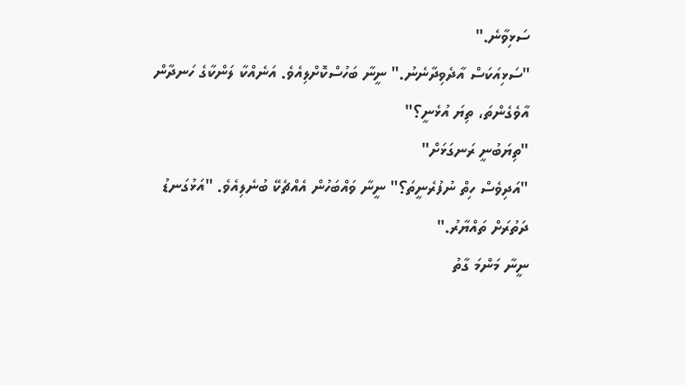ސަޅިވާނެ."
"ސަޅިއަކަސް އާދެވިދާނެނު." ނީނާ ބަހުސްކޮށްލިއެވެ. އަނެއްކާ ލަންކާގެ ހަނދާން އާވެގެންތަ، ތިޔަ އުޅެނީ؟"
"ތިޔަބުނީ ރަނގަޅަށް"
"އަދިވެސް ހިތް ނުފުރެނީތަ؟" ނީނާ ވައްބަހުން އެއްޗެކޭ ބުނެލިއެވެ. "އަޅުގަނޑު ދަތުރަށް ތައްޔާރު."
ނީނާ މަންމަ ގާތު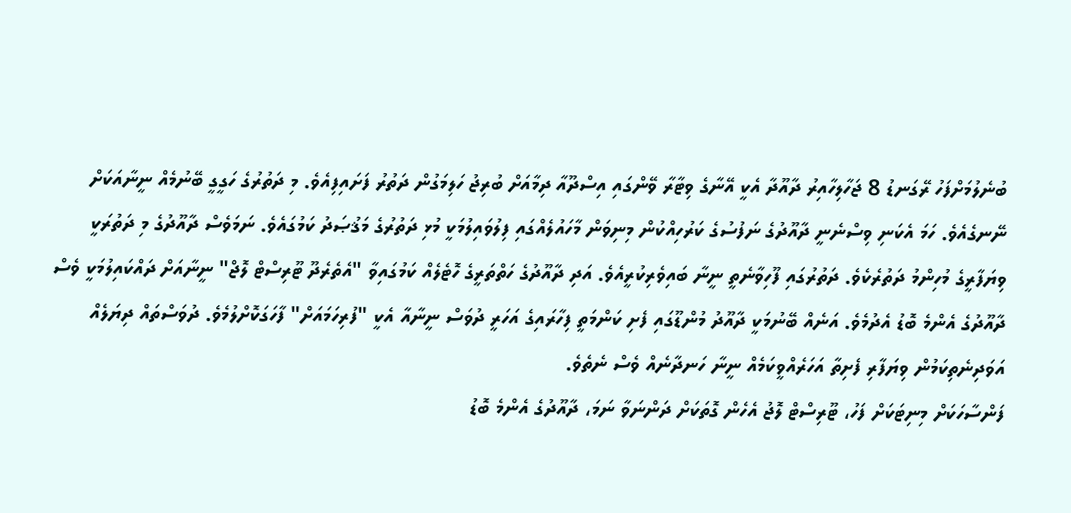ބުނެލުމަށްފަހު ރޭގަނޑު 8 ޖަހާލިހާއިރު ދާއޫދާ އެކީ އޭނާގެ ވިޓާރާ ވޭންގައި އިސްދޫއާ ދިމާއަށް ބުރިޖު ހަލިމަގުން ދަތުރު ފަށައިފިއެވެ. މި ދަތުރުގެ ހަގީގީ ބޭނުމެއް ނީނާއަކަށް ނޭނގެއެވެ. ހަމަ އެކަނި ވިސްނެނީ ދާއޫދުގެ ނަފުސުގެ ކަރުހިއްކުން މިނިވަން މާހައުލެއްގައި ފިލުވައިލުމަކީ މުޅި ދަތުރުގެ މަޤުޞަދު ކަމުގައެވެ. ނަމަވެސް ދާއޫދުގެ މި ދަތުރަކީ ވިޔަފާރީގެ މުހިންމު ދަތުރެކެވެ. ދަތުރުގައި ފޫހިވާނެތީ ނީނާ ބައިވެރިކުރީއެވެ. އަދި ދާއޫދުގެ ހަތްތަރީގެ ހޮޓެލެއް ކަމުގައިވާ "އެތެރެދޫ ޓޫރިސްޓް ލޮޖް" ނީނާއަށް ދައްކައިލުމަކީ ވެސް ދާއޫދުގެ އެންމެ ބޮޑު އެދުމެވެ. އަނެއް ބޭނުމަކީ ދާއޫދު މުންޑޫގައި ފެށި ކަންމަތީ ފިހާރައިގެ އަހަރީ ދުވަސް ނީނާއާ އެކީ "ފުރިހަމައަށް" ފާހަގަކޮށްލުމެވެ. ދުވަސްތައް ދިޔަލެއް އަވަދިނެތިކަމުން ވިޔަފާރި ފެށިތާ އަހަރެއްވީކަމެއް ނީނާ ހަނދާނެއް ވެސް ނެތެވެ.
ފަންސާހަކަށް މިނިޓަކަށް ފަހު، ޓޫރިސްޓް ލޮޖު އެހެން ގޮތަކަށް ދަންނަވާ ނަމަ، ދާއޫދުގެ އެންމެ ބޮޑު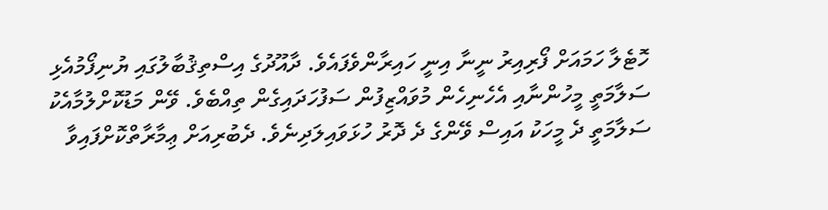ހޮޓެލާ ހަމައަށް ފޯރިއިރު ނީނާ އިނީ ހައިރާންވެފައެވެ. ދާއޫދުގެ އިސްތިޤުބާލުގައި ޔުނިފޯމުއެޅި ސަލާމަތީ މީހުންނާއި އެހެނިހެން މުވައްޒިފުން ސަފުހަދައިގެން ތިއްބެވެ. ވޭން މަޑުކޮށްލުމާއެކު ސަލާމަތީ ދެ މީހަކު އައިސް ވޭންގެ ދެ ދޮރު ހުޅަވައިލަދިނެވެ. ދެބުރިއަށް ޢިމާރާތްކޮށްފައިވާ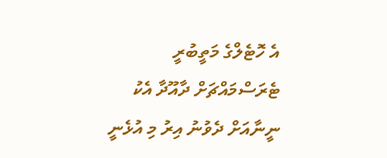އެ ހޮޓެލްގެ މަތީބުރީ ޓެރަސްމައްޗަށް ދާއޫދާ އެކު ނީނާއަށް ދެވުނު އިރު މި އުޅެނީ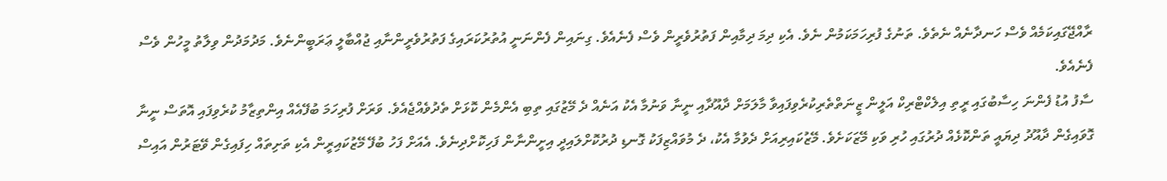ރާއްޖޭގައިކަމެއް ވެސް ހަނދާނެއް ނެތެވެ. ތަނުގެ ފުރިހަމަކަމުން ނެވެ. އެކި ދިމަ ދިމާއިން ފަތުރުވެރީން ވެސް ފެނެއެވެ. ގިނައިން ފެންނަނީ އުތުރުކަރައިގެ ފަތުރުވެރީންނާއި ޖުއްބާލީ ޢަރަބީންނެވެ. މަދުމަދުން ވިލާތު މީހުން ވެސް ފެނެއެވެ.
ސާފު އުޑު ފެންނަ ހިސާބުގައި ރީތި އިލެކްޓްރިކް އަލީން ޒީނަތްތެރިކުރެވިފައިވާ މާލަމަށް ދާއޫދާއި ނީނާ ވަނުމާ އެކު އަނެއް ދެ މޭޒުގައި ތިބި އެންމެން ކޮޅަށް ތެދުވެއްޖެއެވެ. ވަރަށް ފުރިހަމަ ބުފޭއެއް އިންތިޒާމު ކުރެވިފައި އޮތަސް ނީނާ ގޮވައިގެން ދާއޫދު ދިޔައީ ތަންކޮޅެއް ދުރުގައި ހުރި ވަކި މޭޒަކަށެވެ. މޭޒުކައިރިއަށް ދެވުމާ އެކު، ދެ މުވައްޒިފަކު ގޮނޑި ދުރުކޮށްލައިދީ އިށީންނާން ފަހިކޮށްދިނެވެ. އެއަށް ފަހު ބުފޭ މޭޒުކައިރީން އެކި ތަށިތައް ހިފައިގެން ވޭޓަރުން އައިސް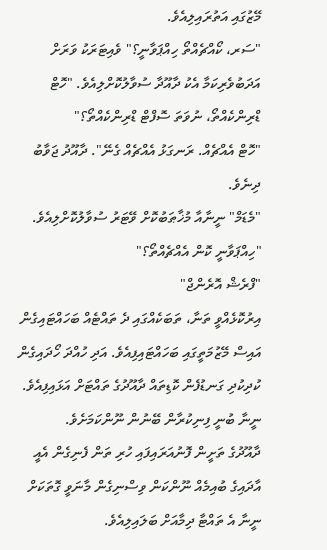މޭޒުގައި އަތުރައިލިއެވެ.
"ސަރ، ކޯއްޗެއްތޯ ހިއްޕަވާނީ؟" ވެއިޓަރަކު ވަރަށް އަދަބުވެރިކަމާ އެކު ދާއޫދާ ސުވާލުކޮށްލިއެވެ. "ހޮޓް ޑްރިންކެއްތޯ، ނުވަތަ ސޮފްޓް ޑްރިންކެއްތޯ؟"
"ހޮޓް އެއްޗެއް. ރަނގަޅު އެއްޗެއް ގެނޭ". ދާއޫދު ޖަވާބު ދިނެވެ.
"މެޑަމް" ނީނާއާ މުޚާޠަބުކޮށް ވޭޓަރު ސުވާލުކޮށްލިއެވެ. "ހިއްޕަވާނީ ކޮން އެއްޗެއްތޯ؟"
"ފްރެޝް އޮރެންޖް"
އިރުކޮޅެއްވީ ތަނާ، ތަބަކެއްގައި ދެ ތައްޓެއް ބަހައްޓައިގެން އައިސް މޭޒުމަތީގައި ބަހައްޓައިފިއެވެ. އަދި ހުއްދަ ހޯދައިގެން ކުދިކުދި ގަނޑުފެން ކޮޑިތައް ދާއޫދުގެ ތައްޓަށް އަޅައިފިއެވެ. ނީނާ ބުނީ ފިނިކުރާން ބޭނުން ނޫންކަމަށެވެ.
ދާއޫދުގެ ތަށީން ފޮނުއަރައިފައި ހުރި ތަން ފެނިގެން އެއީ އާދައިގެ ބުއިމެއް ނޫންކަން ވިސްނިގެން މާނަވީ ގޮތަކަށް ނީނާ އެ ތައްޓާ ދިމާއަށް ބަލައިލިއެވެ.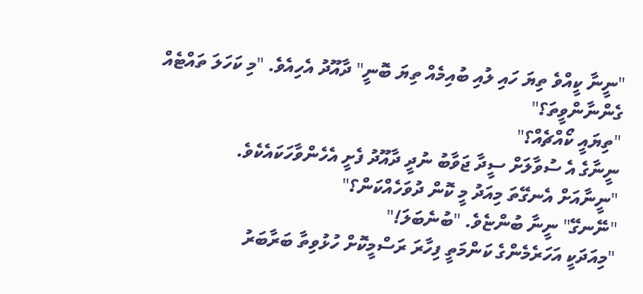"ނީނާ ކީއްވެ ތިޔަ ހައި ލުއި ބުއިމެއް ތިޔަ ބޮނީ" ދާއޫދު އެހިއެވެ. "މި ކަހަލަ ތައްޓެއް ގެންނާންވީތަ؟"
"ތިޔައީ ކޯއްޗެއް؟"
ނީނާގެ އެ ސުވާލަށް ސީދާ ޖަވާބު ނުދީ ދާއޫދު ފެށީ އެހެންވާހަކައެކެވެ.
"ނީނާއަށް އެނގޭތަ މިއަދު މީ ކޮން ދުވަހެއްކަން؟"
"ނޭނގޭ" ނީނާ ބުންޏެވެ. "ބުނެބަލަ!"
"މިއަދަކީ އަހަރެމެންގެ ކަންމަތީ ފިހާރަ ރަސްމީކޮށް ހުޅުވިތާ ބަރާބަރު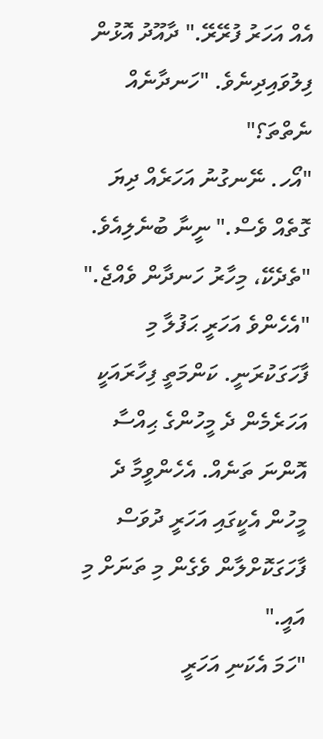އެއް އަހަރު ފުރޭރޭ." ދާއޫދު އޮޅުން ފިލުވައިދިނެވެ. "ހަނދާނެއް ނެތްތަ؟"
"އޯހ. ނޭނގުނު އަހަރެއް ދިޔަ ގޮތެއް ވެސް." ނީނާ ބުނެލިއެވެ. "ތެދެކޭ، މިހާރު ހަނދާން ވެއްޖެ."
"އެހެންވެ އަހަރީ ޙަފުލާ މި ފާހަގަކުރަނީ. ކަންމަތީ ފިހާރައަކީ އަހަރެމެން ދެ މީހުންގެ ޙިއްސާ އޮންނަ ތަނެއް. އެހެންވީމާ ދެ މީހުން އެކީގައި އަހަރީ ދުވަސް ފާހަގަކޮށްލާން ވެގެން މި ތަނަށް މި އައީ."
"ހަމަ އެކަނި އަހަރީ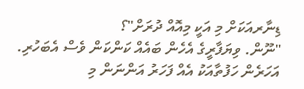ޑިނާރއަކަށް މި އަކީ މިއޮއް ދުރަށް"؟
"ނޫން. ވިޔަފާރީގެ އެހެން ބައެއް ކަންކަން ވެސް އެބަހުރި. އަހަރެން ހަފުތާއަކު އެއް ފަހަރު އަންނަން މި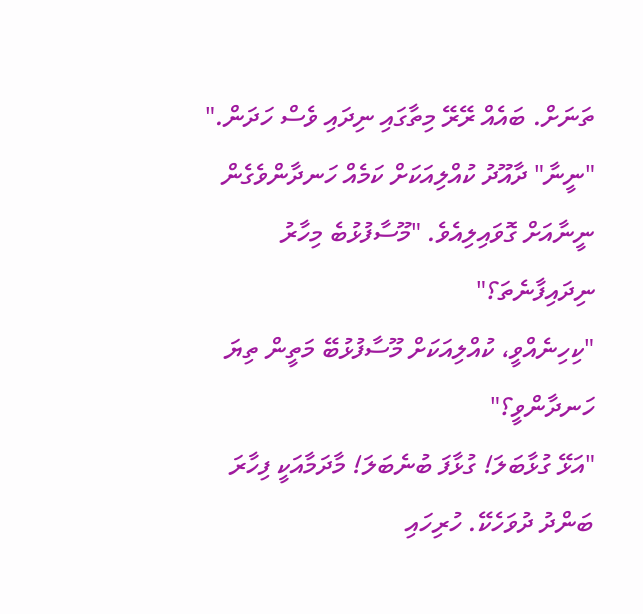ތަނަށް. ބައެއް ރޭރޭ މިތާގައި ނިދައި ވެސް ހަދަން."
"ނީނާ" ދާއޫދު ކުއްލިއަކަށް ކަމެއް ހަނދާންވެގެން ނީނާއަށް ގޮވައިލިއެވެ. "މޫސާފުޅުބެ މިހާރު ނިދައިފާނެތަ؟"
"ކިހިނެއްވީ، ކުއްލިއަކަށް މޫސާފުޅުބޭ މަތީން ތިޔަ ހަނދާންވީ؟"
"އަޅޭ ގުޅާބަލަ! ގުޅާފަ ބުނެބަލަ! މާދަމާއަކީ ފިހާރަ ބަންދު ދުވަހެކޭ. ހުރިހައި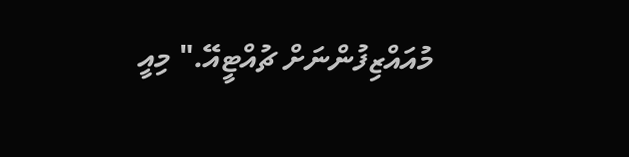މުއައްޒިފުންނަށް ޗުއްޓީއޭ." މިއީ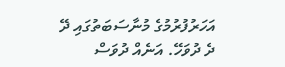އަހަރުފުރުމުގެ މުނާސަބަތުގައި ދޭ ދެ ދުވަހޭ. އަނެއް ދުވަސް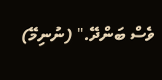ވެސް ބަންދޭ." (ނުނިމޭ)